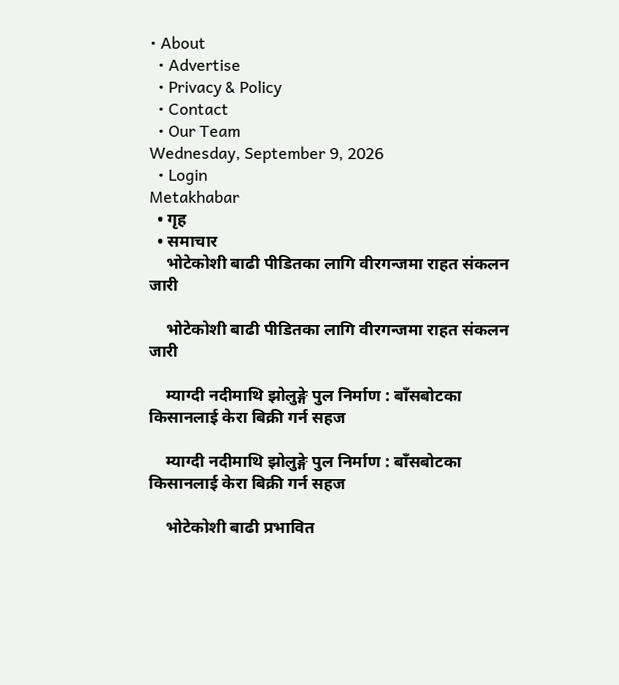• About
  • Advertise
  • Privacy & Policy
  • Contact
  • Our Team
Wednesday, September 9, 2026
  • Login
Metakhabar
  • गृह
  • समाचार
    भोटेकोशी बाढी पीडितका लागि वीरगन्जमा राहत संकलन जारी

    भोटेकोशी बाढी पीडितका लागि वीरगन्जमा राहत संकलन जारी

    म्याग्दी नदीमाथि झोलुङ्गे पुल निर्माण : बाँसबोटका किसानलाई केरा बिक्री गर्न सहज

    म्याग्दी नदीमाथि झोलुङ्गे पुल निर्माण : बाँसबोटका किसानलाई केरा बिक्री गर्न सहज

    भोटेकोशी बाढी प्रभावित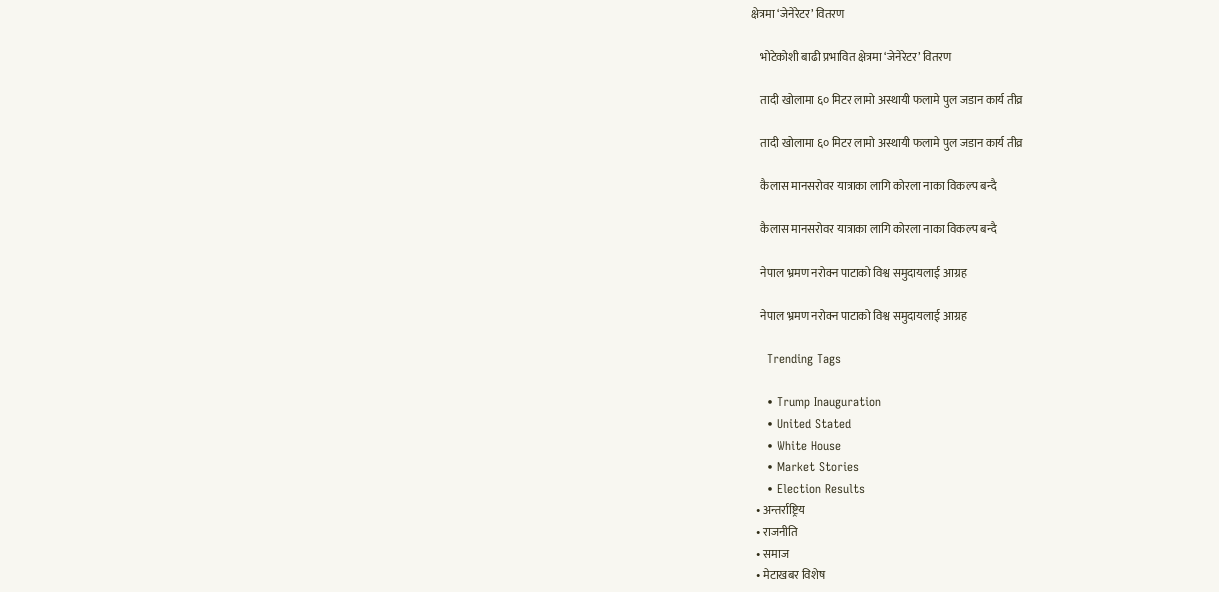क्षेत्रमा ‘जेनेरेटर’ वितरण

    भोटेकोशी बाढी प्रभावित क्षेत्रमा ‘जेनेरेटर’ वितरण

    तादी खोलामा ६० मिटर लामो अस्थायी फलामे पुल जडान कार्य तीव्र

    तादी खोलामा ६० मिटर लामो अस्थायी फलामे पुल जडान कार्य तीव्र

    कैलास मानसरोवर यात्राका लागि कोरला नाका विकल्प बन्दै

    कैलास मानसरोवर यात्राका लागि कोरला नाका विकल्प बन्दै

    नेपाल भ्रमण नरोक्न पाटाको विश्व समुदायलाई आग्रह

    नेपाल भ्रमण नरोक्न पाटाको विश्व समुदायलाई आग्रह

    Trending Tags

    • Trump Inauguration
    • United Stated
    • White House
    • Market Stories
    • Election Results
  • अन्तर्राष्ट्रिय
  • राजनीति
  • समाज
  • मेटाखबर विशेष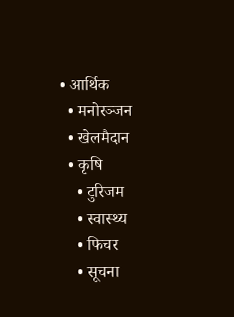• आर्थिक
  • मनोरञ्जन
  • खेलमैदान
  • कृषि
    • टुरिजम
    • स्वास्थ्य
    • फिचर
    • सूचना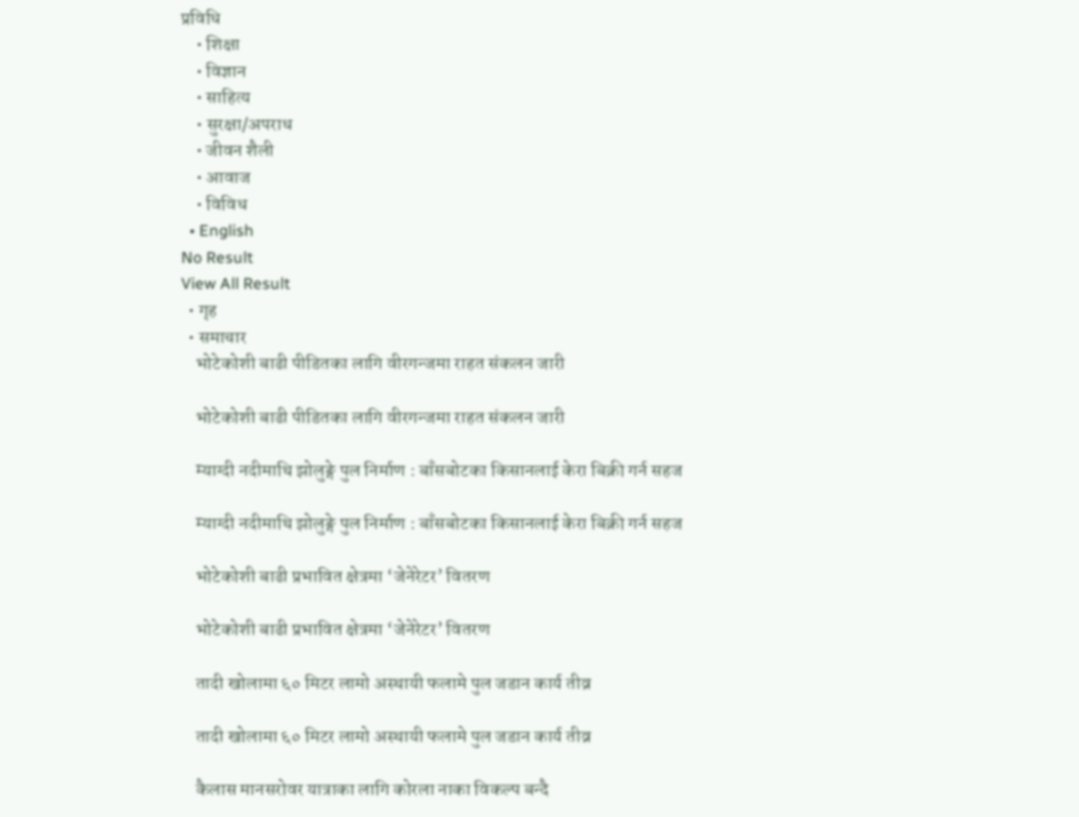प्रविधि
    • शिक्षा
    • विज्ञान
    • साहित्य
    • सुरक्षा/अपराध
    • जीवन शैली
    • आवाज
    • विविध
  • English
No Result
View All Result
  • गृह
  • समाचार
    भोटेकोशी बाढी पीडितका लागि वीरगन्जमा राहत संकलन जारी

    भोटेकोशी बाढी पीडितका लागि वीरगन्जमा राहत संकलन जारी

    म्याग्दी नदीमाथि झोलुङ्गे पुल निर्माण : बाँसबोटका किसानलाई केरा बिक्री गर्न सहज

    म्याग्दी नदीमाथि झोलुङ्गे पुल निर्माण : बाँसबोटका किसानलाई केरा बिक्री गर्न सहज

    भोटेकोशी बाढी प्रभावित क्षेत्रमा ‘जेनेरेटर’ वितरण

    भोटेकोशी बाढी प्रभावित क्षेत्रमा ‘जेनेरेटर’ वितरण

    तादी खोलामा ६० मिटर लामो अस्थायी फलामे पुल जडान कार्य तीव्र

    तादी खोलामा ६० मिटर लामो अस्थायी फलामे पुल जडान कार्य तीव्र

    कैलास मानसरोवर यात्राका लागि कोरला नाका विकल्प बन्दै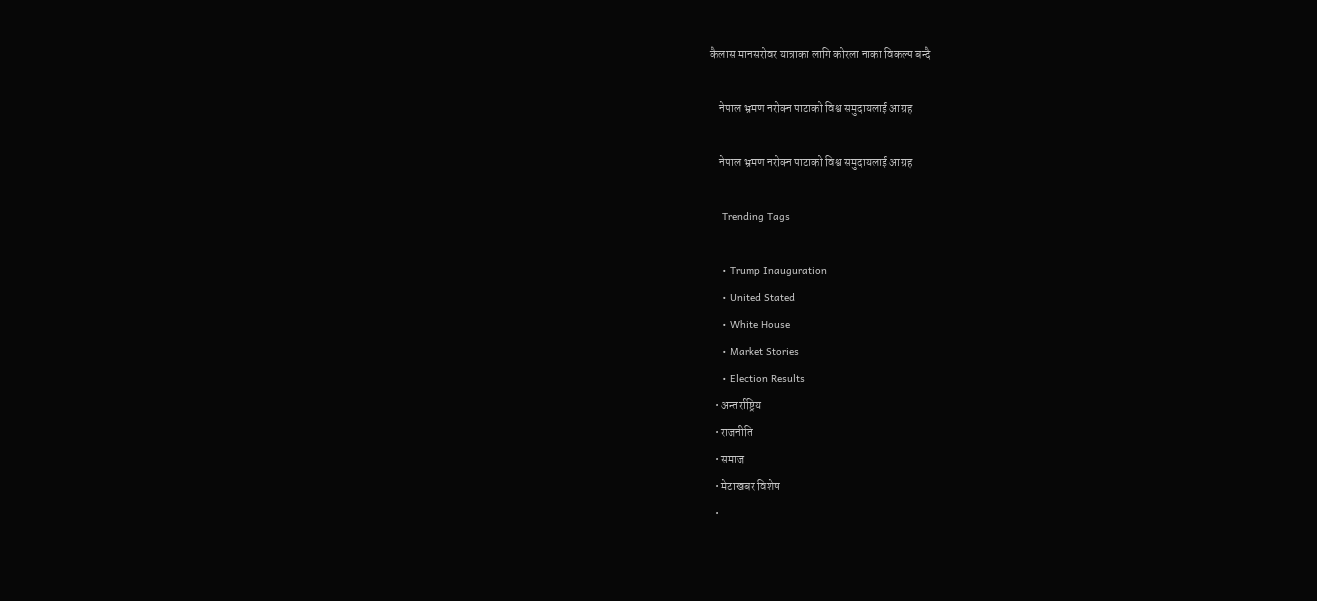कैलास मानसरोवर यात्राका लागि कोरला नाका विकल्प बन्दै

    नेपाल भ्रमण नरोक्न पाटाको विश्व समुदायलाई आग्रह

    नेपाल भ्रमण नरोक्न पाटाको विश्व समुदायलाई आग्रह

    Trending Tags

    • Trump Inauguration
    • United Stated
    • White House
    • Market Stories
    • Election Results
  • अन्तर्राष्ट्रिय
  • राजनीति
  • समाज
  • मेटाखबर विशेष
  •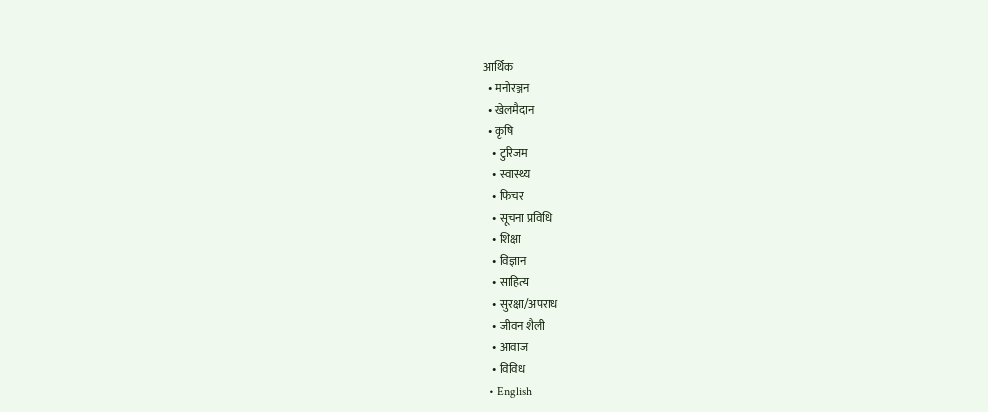आर्थिक
  • मनोरञ्जन
  • खेलमैदान
  • कृषि
    • टुरिजम
    • स्वास्थ्य
    • फिचर
    • सूचना प्रविधि
    • शिक्षा
    • विज्ञान
    • साहित्य
    • सुरक्षा/अपराध
    • जीवन शैली
    • आवाज
    • विविध
  • English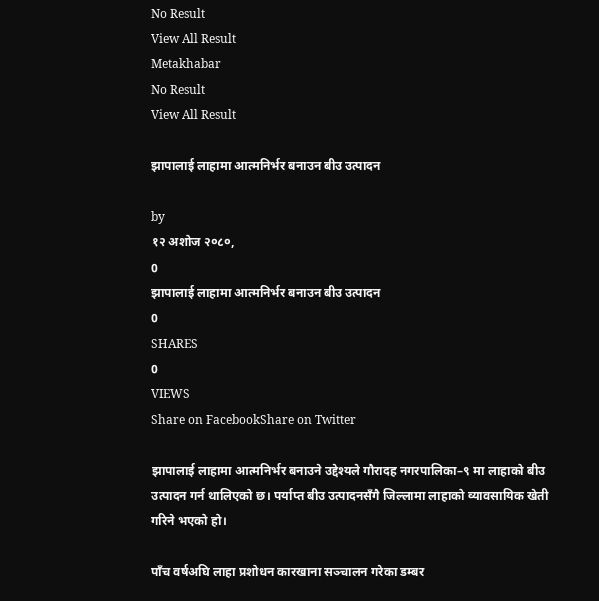No Result
View All Result
Metakhabar
No Result
View All Result

झापालाई लाहामा आत्मनिर्भर बनाउन बीउ उत्पादन

by
१२ अशोज २०८०,
0
झापालाई लाहामा आत्मनिर्भर बनाउन बीउ उत्पादन
0
SHARES
0
VIEWS
Share on FacebookShare on Twitter

झापालाई लाहामा आत्मनिर्भर बनाउने उद्देश्यले गौरादह नगरपालिका–९ मा लाहाको बीउ उत्पादन गर्न थालिएको छ। पर्याप्त बीउ उत्पादनसँगै जिल्लामा लाहाको व्यावसायिक खेती गरिने भएको हो।

पाँच वर्षअघि लाहा प्रशोधन कारखाना सञ्चालन गरेका डम्बर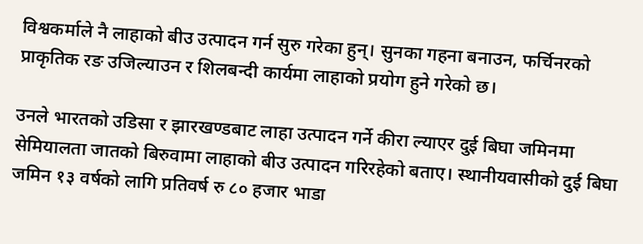विश्वकर्माले नै लाहाको बीउ उत्पादन गर्न सुरु गरेका हुन्। सुनका गहना बनाउन, फर्चिनरको प्राकृतिक रङ उजिल्याउन र शिलबन्दी कार्यमा लाहाको प्रयोग हुने गरेको छ।

उनले भारतको उडिसा र झारखण्डबाट लाहा उत्पादन गर्ने कीरा ल्याएर दुई बिघा जमिनमा सेमियालता जातको बिरुवामा लाहाको बीउ उत्पादन गरिरहेको बताए। स्थानीयवासीको दुई बिघा जमिन १३ वर्षको लागि प्रतिवर्ष रु ८० हजार भाडा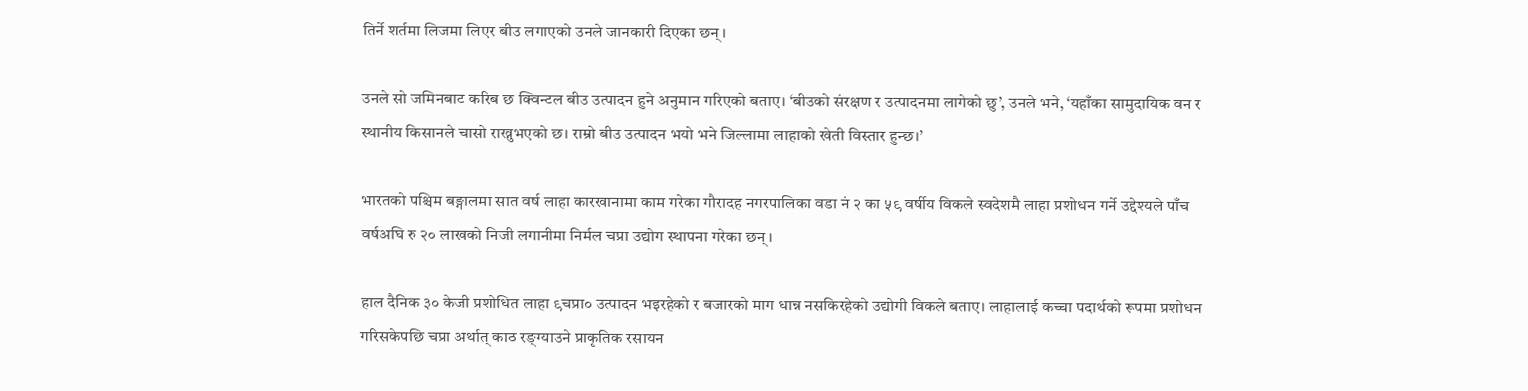तिर्ने शर्तमा लिजमा लिएर बीउ लगाएको उनले जानकारी दिएका छन्।

उनले सो जमिनबाट करिब छ क्विन्टल बीउ उत्पादन हुने अनुमान गरिएको बताए। ‘बीउको संरक्षण र उत्पादनमा लागेको छु’, उनले भने, ‘यहाँका सामुदायिक वन र स्थानीय किसानले चासो राख्नुभएको छ। राम्रो बीउ उत्पादन भयो भने जिल्लामा लाहाको खेती विस्तार हुन्छ।’

भारतको पश्चिम बङ्गालमा सात वर्ष लाहा कारखानामा काम गरेका गौरादह नगरपालिका वडा नं २ का ५९ वर्षीय विकले स्वदेशमै लाहा प्रशोधन गर्ने उद्देश्यले पाँच वर्षअघि रु २० लाखको निजी लगानीमा निर्मल चप्रा उद्योग स्थापना गरेका छन्।

हाल दैनिक ३० केजी प्रशोधित लाहा ९चप्रा० उत्पादन भइरहेको र बजारको माग धान्न नसकिरहेको उद्योगी विकले बताए। लाहालाई कच्चा पदार्थको रूपमा प्रशोधन गरिसकेपछि चप्रा अर्थात् काठ रङ्ग्याउने प्राकृतिक रसायन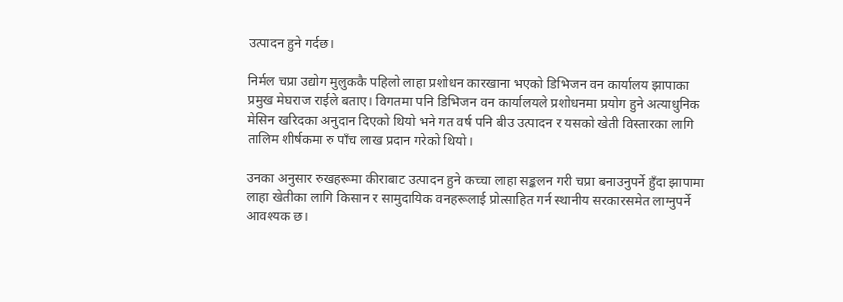उत्पादन हुने गर्दछ।

निर्मल चप्रा उद्योग मुलुककै पहिलो लाहा प्रशोधन कारखाना भएको डिभिजन वन कार्यालय झापाका प्रमुख मेघराज राईले बताए। विगतमा पनि डिभिजन वन कार्यालयले प्रशोधनमा प्रयोग हुने अत्याधुनिक मेसिन खरिदका अनुदान दिएको थियो भने गत वर्ष पनि बीउ उत्पादन र यसको खेती विस्तारका लागि तालिम शीर्षकमा रु पाँच लाख प्रदान गरेको थियो।

उनका अनुसार रुखहरूमा कीराबाट उत्पादन हुने कच्चा लाहा सङ्कलन गरी चप्रा बनाउनुपर्ने हुँदा झापामा लाहा खेतीका लागि किसान र सामुदायिक वनहरूलाई प्रोत्साहित गर्न स्थानीय सरकारसमेत लाग्नुपर्ने आवश्यक छ।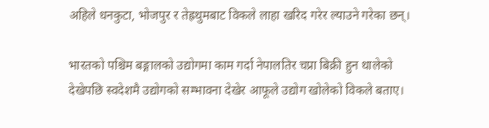अहिले धनकुटा, भोजपुर र तेह्रथुमबाट विकले लाहा खरिद गरेर ल्याउने गरेका छन्।

भारतको पश्चिम बङ्गालको उद्योगमा काम गर्दा नेपालतिर चप्रा बिक्री हुन थालेको देखेपछि स्वदेशमै उद्योगको सम्भावना देखेर आफूले उद्योग खोलेको विकले बताए।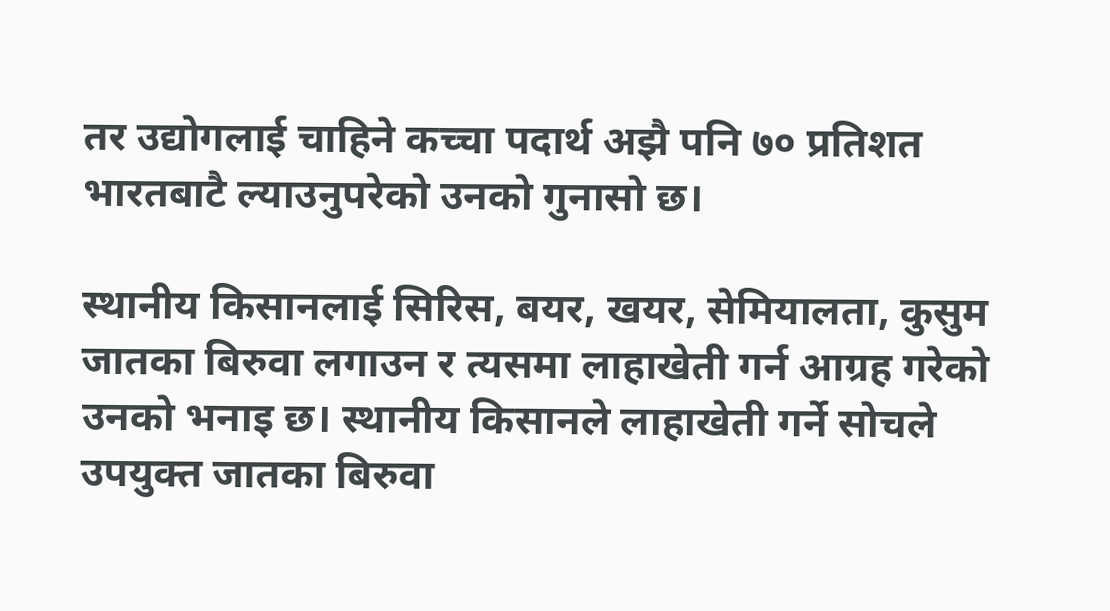तर उद्योगलाई चाहिने कच्चा पदार्थ अझै पनि ७० प्रतिशत भारतबाटै ल्याउनुपरेको उनको गुनासो छ।

स्थानीय किसानलाई सिरिस, बयर, खयर, सेमियालता, कुसुम जातका बिरुवा लगाउन र त्यसमा लाहाखेती गर्न आग्रह गरेको उनको भनाइ छ। स्थानीय किसानले लाहाखेती गर्ने सोचले उपयुक्त जातका बिरुवा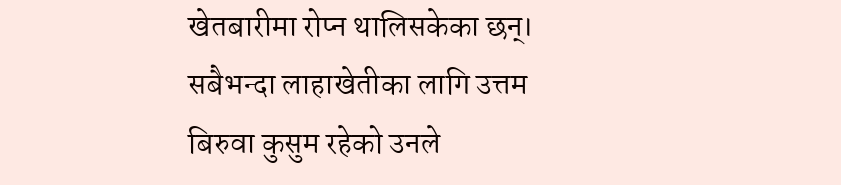खेतबारीमा रोप्न थालिसकेका छन्। सबैभन्दा लाहाखेतीका लागि उत्तम बिरुवा कुसुम रहेको उनले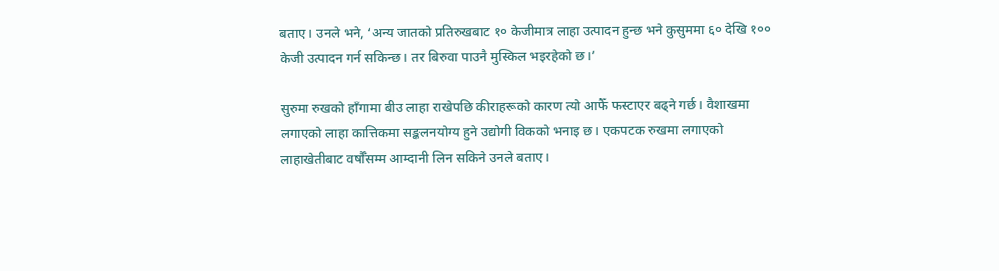बताए। उनले भने, ‘अन्य जातको प्रतिरुखबाट १० केजीमात्र लाहा उत्पादन हुन्छ भने कुसुममा ६० देखि १०० केजी उत्पादन गर्न सकिन्छ। तर बिरुवा पाउनै मुस्किल भइरहेको छ।’

सुरुमा रुखको हाँगामा बीउ लाहा राखेपछि कीराहरूको कारण त्यो आफैँ फस्टाएर बढ्ने गर्छ। वैशाखमा लगाएको लाहा कात्तिकमा सङ्कलनयोग्य हुने उद्योगी विकको भनाइ छ। एकपटक रुखमा लगाएको लाहाखेतीबाट वर्षौँसम्म आम्दानी लिन सकिने उनले बताए।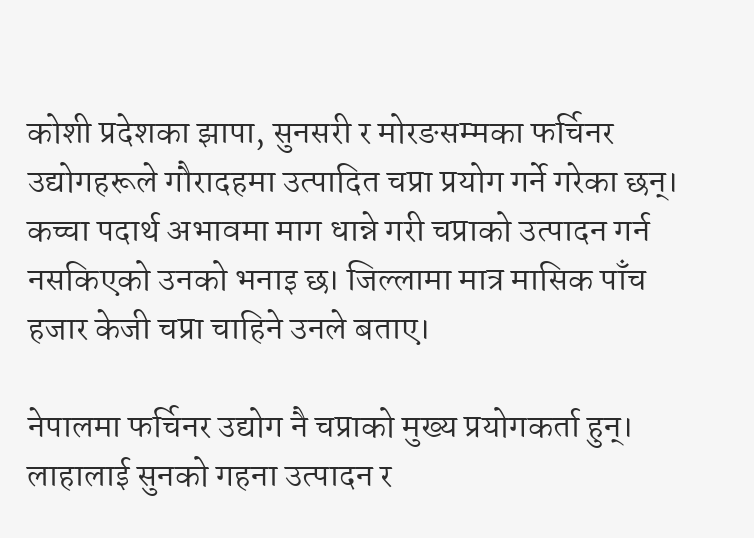कोशी प्रदेशका झापा, सुनसरी र मोरङसम्मका फर्चिनर उद्योगहरूले गौरादहमा उत्पादित चप्रा प्रयोग गर्ने गरेका छन्। कच्चा पदार्थ अभावमा माग धान्ने गरी चप्राको उत्पादन गर्न नसकिएको उनको भनाइ छ। जिल्लामा मात्र मासिक पाँच हजार केजी चप्रा चाहिने उनले बताए।

नेपालमा फर्चिनर उद्योग नै चप्राको मुख्य प्रयोगकर्ता हुन्। लाहालाई सुनको गहना उत्पादन र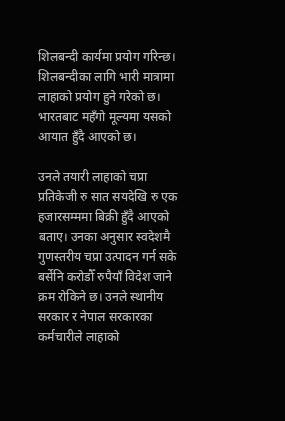शिलबन्दी कार्यमा प्रयोग गरिन्छ। शिलबन्दीका लागि भारी मात्रामा लाहाको प्रयोग हुने गरेको छ। भारतबाट महँगो मूल्यमा यसको आयात हुँदै आएको छ।

उनले तयारी लाहाको चप्रा प्रतिकेजी रु सात सयदेखि रु एक हजारसम्ममा बिक्री हुँदै आएको बताए। उनका अनुसार स्वदेशमै गुणस्तरीय चप्रा उत्पादन गर्न सके बर्सेनि करोडौँ रुपैयाँ विदेश जाने क्रम रोकिने छ। उनले स्थानीय सरकार र नेपाल सरकारका कर्मचारीले लाहाको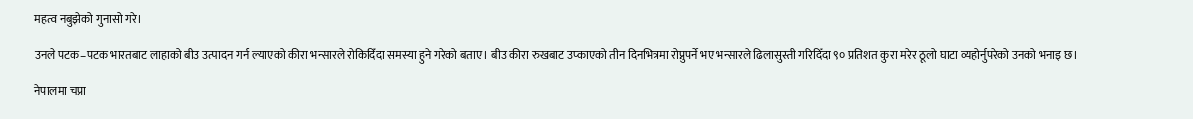महत्व नबुझेको गुनासो गरे।

उनले पटक–पटक भारतबाट लाहाको बीउ उत्पादन गर्न ल्याएको कीरा भन्सारले रोकिदिँदा समस्या हुने गरेको बताए। बीउ कीरा रुखबाट उप्काएको तीन दिनभित्रमा रोप्नुपर्ने भए भन्सारले ढिलासुस्ती गरिदिँदा ९० प्रतिशत कुरा मरेर ठूलो घाटा व्यहोर्नुपरेको उनको भनाइ छ।

नेपालमा चप्रा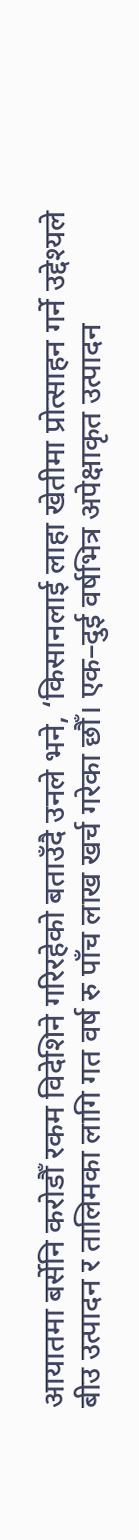आयातमा बर्सेनि करोडौँ रकम विदेशिने गरिरहेको बताउँदै उनले भने, ‘किसानलाई लाहा खेतीमा प्रोत्साहन गर्ने उद्देश्यले बीउ उत्पादन र तालिमका लागि गत वर्ष रु पाँच लाख खर्च गरेका छौँ। एक–दुई वर्षभित्र अपेक्षाकृत उत्पादन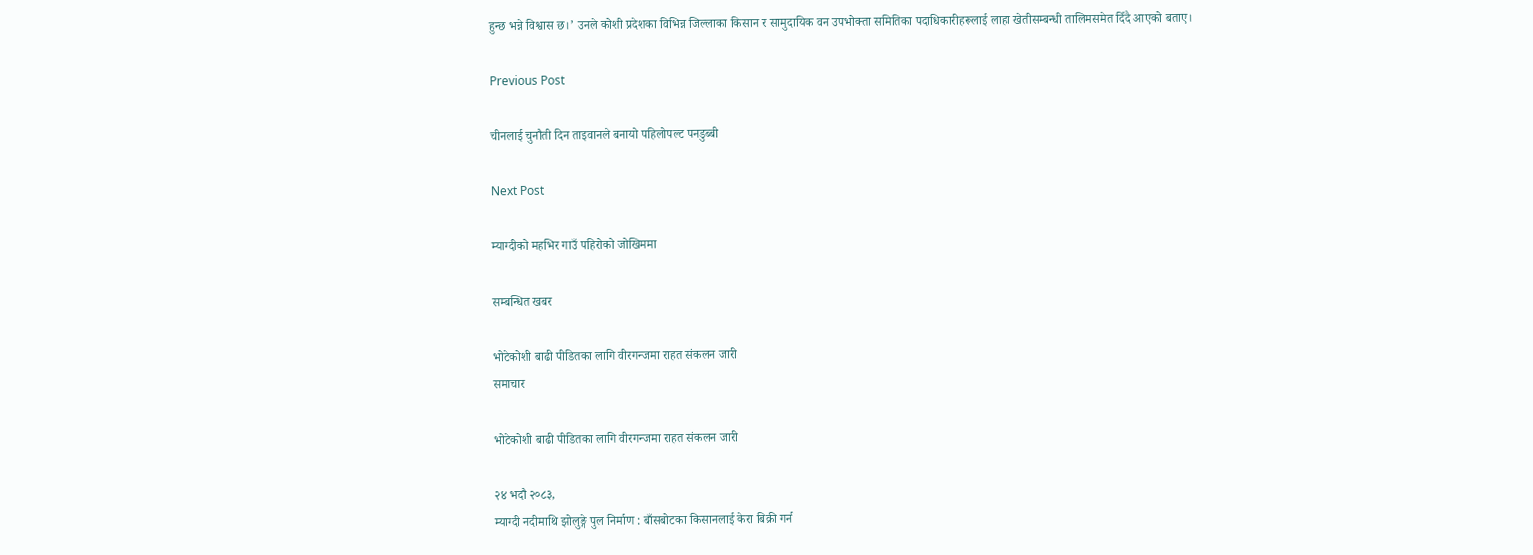हुन्छ भन्ने विश्वास छ।’ उनले कोशी प्रदेशका विभिन्न जिल्लाका किसान र सामुदायिक वन उपभोक्ता समितिका पदाधिकारीहरूलाई लाहा खेतीसम्बन्धी तालिमसमेत दिँदै आएको बताए।

Previous Post

चीनलाई चुनौती दिन ताइवानले बनायो पहिलोपल्ट पनडुब्बी

Next Post

म्याग्दीको महभिर गाउँ पहिरोको जोखिममा

सम्बन्धित खबर

भोटेकोशी बाढी पीडितका लागि वीरगन्जमा राहत संकलन जारी
समाचार

भोटेकोशी बाढी पीडितका लागि वीरगन्जमा राहत संकलन जारी

२४ भदौ २०८३,
म्याग्दी नदीमाथि झोलुङ्गे पुल निर्माण : बाँसबोटका किसानलाई केरा बिक्री गर्न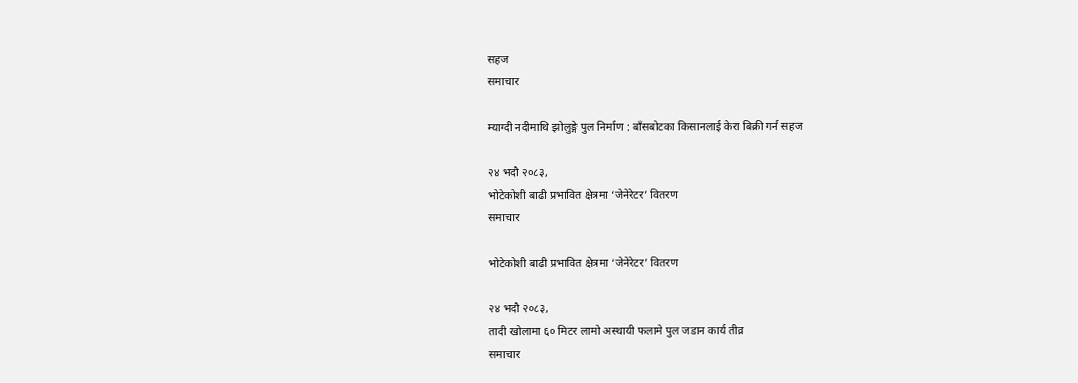सहज
समाचार

म्याग्दी नदीमाथि झोलुङ्गे पुल निर्माण : बाँसबोटका किसानलाई केरा बिक्री गर्न सहज

२४ भदौ २०८३,
भोटेकोशी बाढी प्रभावित क्षेत्रमा ‘जेनेरेटर’ वितरण
समाचार

भोटेकोशी बाढी प्रभावित क्षेत्रमा ‘जेनेरेटर’ वितरण

२४ भदौ २०८३,
तादी खोलामा ६० मिटर लामो अस्थायी फलामे पुल जडान कार्य तीव्र
समाचार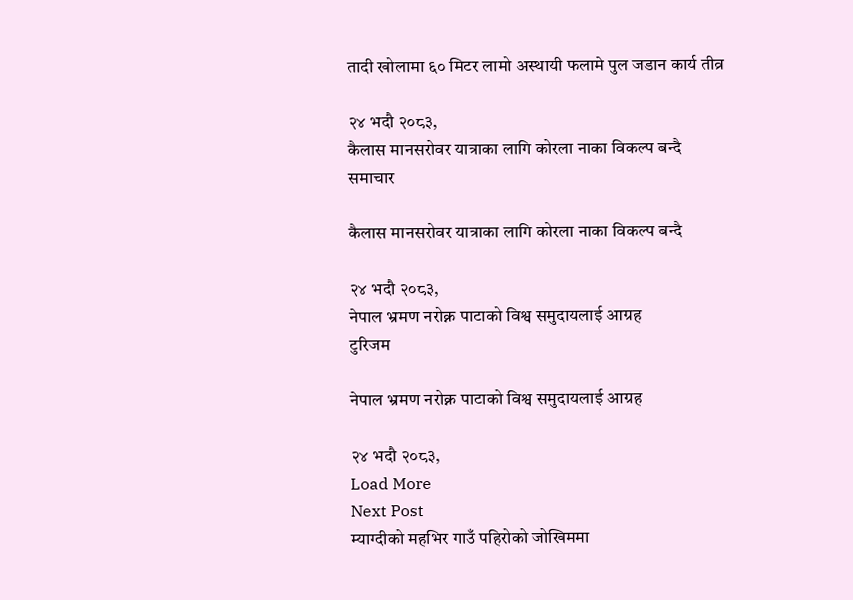तादी खोलामा ६० मिटर लामो अस्थायी फलामे पुल जडान कार्य तीव्र

२४ भदौ २०८३,
कैलास मानसरोवर यात्राका लागि कोरला नाका विकल्प बन्दै
समाचार

कैलास मानसरोवर यात्राका लागि कोरला नाका विकल्प बन्दै

२४ भदौ २०८३,
नेपाल भ्रमण नरोक्न पाटाको विश्व समुदायलाई आग्रह
टुरिजम

नेपाल भ्रमण नरोक्न पाटाको विश्व समुदायलाई आग्रह

२४ भदौ २०८३,
Load More
Next Post
म्याग्दीको महभिर गाउँ पहिरोको जोखिममा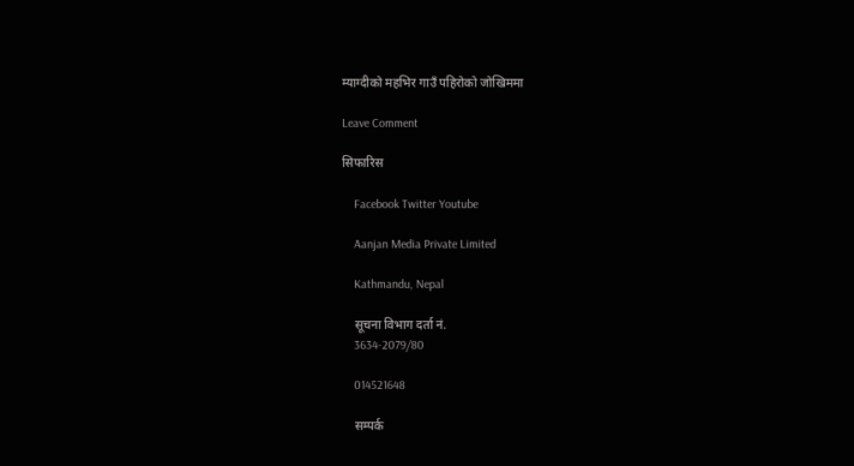म्याग्दीको महभिर गाउँ पहिरोको जोखिममा

Leave Comment

सिफारिस

    Facebook Twitter Youtube

    Aanjan Media Private Limited

    Kathmandu, Nepal

    सूचना विभाग दर्ता नं.
    3634-2079/80

    014521648

    सम्पर्क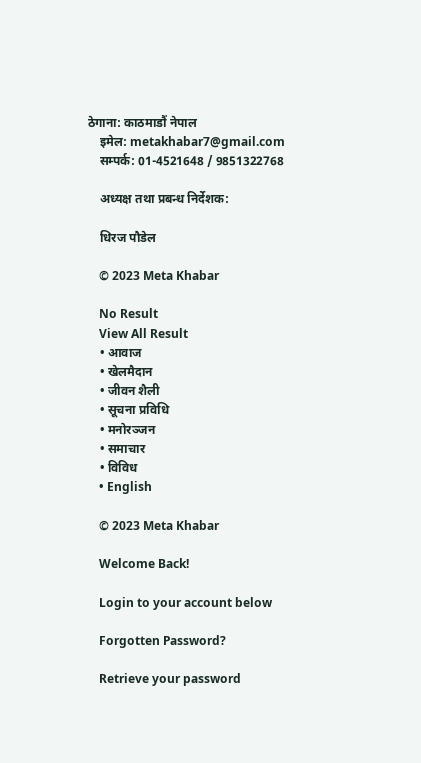ठेगाना: काठमाडौं नेपाल
    इमेल: metakhabar7@gmail.com
    सम्पर्क: 01-4521648 / 9851322768

    अध्यक्ष तथा प्रबन्ध निर्देशक:

    धिरज पौडेल

    © 2023 Meta Khabar

    No Result
    View All Result
    • आवाज
    • खेलमैदान
    • जीवन शैली
    • सूचना प्रविधि
    • मनोरञ्जन
    • समाचार
    • विविध
    • English

    © 2023 Meta Khabar

    Welcome Back!

    Login to your account below

    Forgotten Password?

    Retrieve your password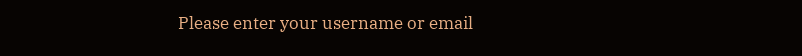Please enter your username or email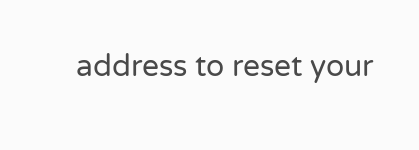address to reset your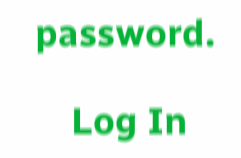password.

    Log In